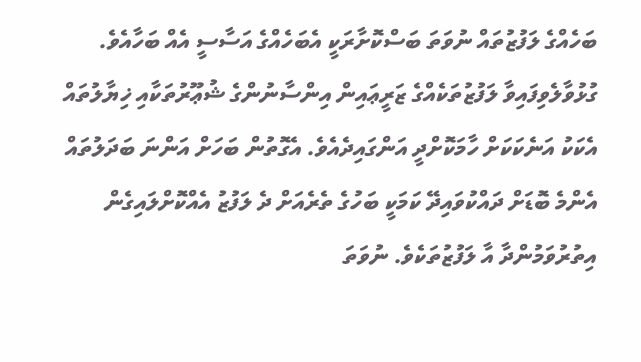ބަހެއްގެ ލަފުޒުތައް ނުވަތަ ބަސްކޮށާރަކީ އެބަހެއްގެ އަސާސީ އެއް ބަހާއެވެ. ގުޅުވާލެވިފައިވާ ލަފުޒުތަކެއްގެ ޒަރީޢައިން އިންސާނުންގެ ޝުޢޫރުތަކާއި ޚިޔާލުތައް އެކަކު އަނެކަކަށް ހާމަކޮށްދީ އަންގައިދެއެވެ. އެގޮތުން ބަހަށް އަންނަ ބަދަލުތައް އެންމެ ބޮޑަށް ދައްކުވައިދޭ ކަމަކީ ބަހުގެ ތެރެއަށް ދެ ލަފުޒު އެއްކޮށްލައިގެން އިތުރުވަމުންދާ އާ ލަފުޒުތަކެވެ. ނުވަތަ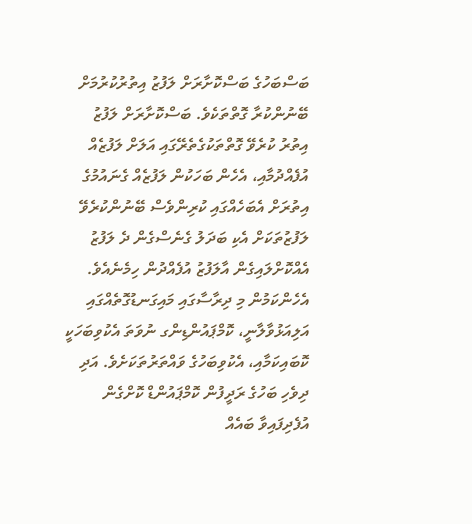ބަސްބަހުގެ ބަސްކޮށާރަށް ލަފުޒު އިތުރުކުރުމަށް ބޭނުންކުރާ ގޮތްތަކެވެ. ބަސްކޮށާރަށް ލަފުޒު އިތުރު ކުރެވޭ ގޮތްތަކުގެތެރޭގައި އަލަށް ލަފުޒެއް އުފެއްދުމާއި، އެހެން ބަހަކުން ލަފުޒެއް ގެނައުމުގެ އިތުރަށް އެބަހެއްގައި ކުރިންވެސް ބޭނުންކުރެވޭ ލަފުޒުތަކަށް އެކި ބަދަލު ގެނެސްގެން ދެ ލަފުޒު އެއްކޮށްލައިގެން އާލަފުޒު އުފެއްދުން ހިމެނެއެވެ.
އެހެންކަމުން މި ދިރާސާގައި މައިގަނޑުގޮތެއްގައި އަލިއަޅުވާލާނީ، ކޮމްޕައުންޑިންގ ނުވަތަ އެކުވިބަހަކީ ކޮބައިކަމާއި، އެކުވިބަހުގެ ވައްތަރުތަކަށެވެ. އަދި ދިވެހި ބަހުގެ ރަދީފުން ކޮމްޕައުންޑް ކޮށްގެން އުފެދިފައިވާ ބައެއް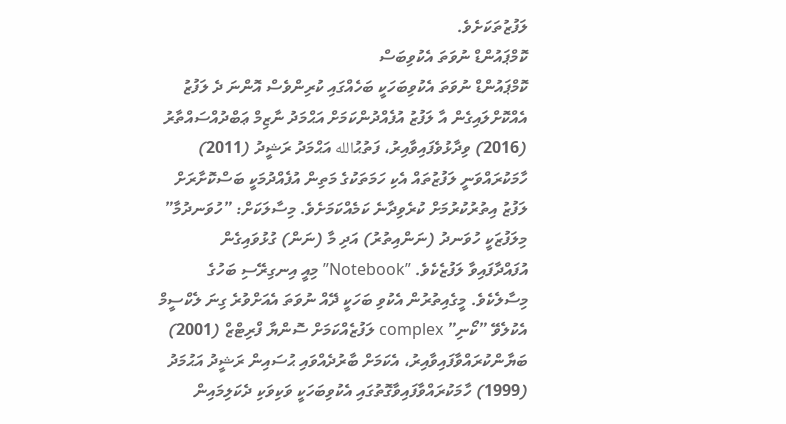ލަފުޒުތަކަށެވެ.
ކޮމްޕައުންޑް ނުވަތަ އެކުވިބަސް
ކޮމްޕައުންޑް ނުވަތަ އެކުވިބަހަކީ ބަހެއްގައި ކުރިންވެސް އޮންނަ ދެ ލަފުޒު އެއްކޮށްލައިގެން އާ ލަފުޒު އުފެއްދުންކަމަށް އަޙްމަދު ނާޒިމް ޢަބްދުއްސައްތާރު (2016) ވިދާޅުވެފައިވާއިރު، ފަތުޙުالله އަޙްމަދު ރަޝީދު (2011) ހާމަކުރައްވަނީ ލަފުޒުތައް އެކި ހަމަތަކުގެ މަތިން އުފެއްދުމަކީ ބަސްކޮށާރަށް ލަފުޒު އިތުރުކުރުމަށް ކުރެވިދާނެ ކަމެއްކަމަށެވެ. މިސާލަކަށް: ”ހުވަނދުމާ” މިލަފުޒަކީ ހުވަނދު (ނަންއިތުރު) އަދި މާ (ނަން) ގުޅުވައިގެން އުފައްދާފައިވާ ލަފުޒެކެވެ. ”Notebook” މިއީ އިނގިރޭސި ބަހުގެ މިސާލެކެވެ. މީގެއިތުރުން އެކުވި ބަހަކީ ދޭއް ނުވަތަ އެއަށްވުރެ ގިނަ ލެކްސީމް އެކުލެވޭ ”ކޯނި” complex ލަފުޒެއްކަމަށް ސޮންޔާ ފްރިޓްޒް (2001) ބަޔާންކުރައްވާފައިވާއިރު، އެކަމަށް ބާރުދެއްވައި ޙުސައިން ރަޝީދު އަޙުމަދު (1999) ހާމަކުރައްވާފައިވާގޮތުގައި އެކުވިބަހަކީ ވަކިވަކި ދެކަލިމައިން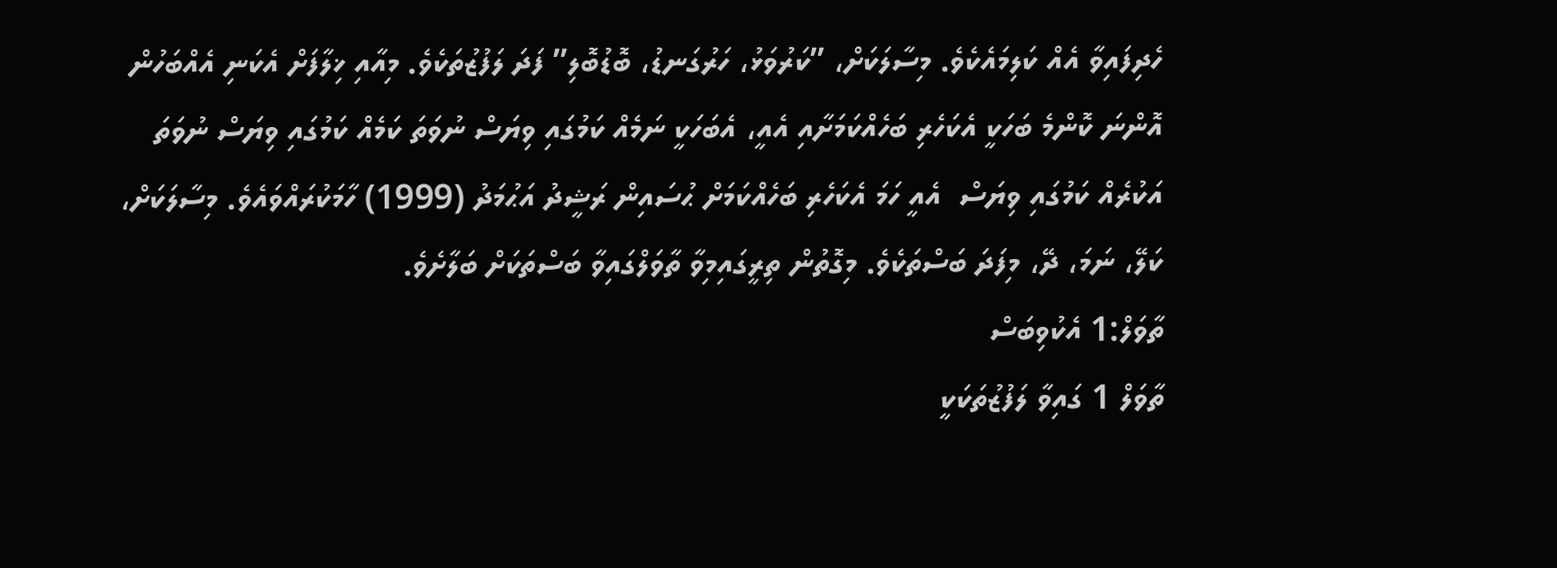ހެދިފައިވާ އެއް ކަލިމައެކެވެ. މިސާލަކަށް، ”ކަރުވަޅު، ހަރުގަނޑު، ބޮޑުބޮލި” ފަދަ ލަފުޒުތަކެވެ. މިއާއި ޚިލާފަށް އެކަނި އެއްބަހުން އޮންނަ ކޮންމެ ބަހަކީ އެކަހެރި ބަހެއްކަމަށާއި އެއީ، އެބަހަކީ ނަމެއް ކަމުގައި ވިޔަސް ނުވަތަ ކަމެއް ކަމުގައި ވިޔަސް ނުވަތަ އަކުރެއް ކަމުގައި ވިޔަސް  އެއީ ހަމަ އެކަހެރި ބަހެއްކަމަށް ޙުސައިން ރަޝީދު އަޙުމަދު (1999) ހާމަކުރައްވައެވެ. މިސާލަކަށް، ކަލޭ، ނަމަ، ދޭ، މިފަދަ ބަސްތަކެވެ. މިގޮތުން ތިރީގައިމިވާ ތާވަލްގައިވާ ބަސްތަކަށް ބަލާށެވެ.
ތާވަލް:1 އެކުވިބަސް
ތާވަލް 1 ގައިވާ ލަފުޒުތަކަކީ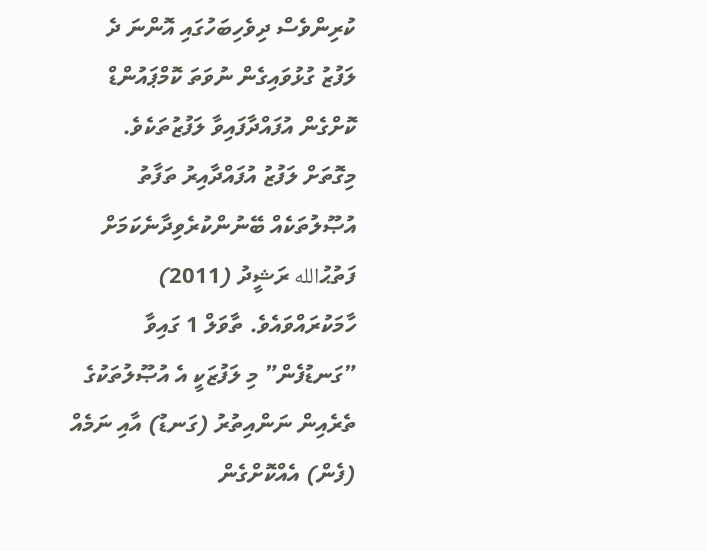ކުރިންވެސް ދިވެހިބަހުގައި އޮންނަ ދެ ލަފުޒު ގުޅުވައިގެން ނުވަތަ ކޮމްޕައުންޑް ކޮށްގެން އުފައްދާފައިވާ ލަފުޒުތަކެވެ. މިގޮތަށް ލަފުޒު އުފައްދާއިރު ތަފާތު އުޞޫލުތަކެއް ބޭނުންކުރެވިދާނެކަމަށް ފަތުޙުالله ރަޝީދު (2011) ހާމަކުރައްވައެވެ. ތާވަލް 1 ގައިވާ ”ގަނޑުފެން” މި ލަފުޒަކީ އެ އުޞޫލުތަކުގެ ތެރެއިން ނަންއިތުރު (ގަނޑު) އާއި ނަމެއް (ފެން) އެއްކޮށްގެން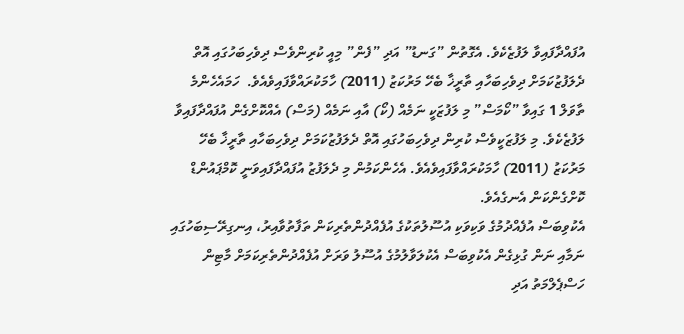އުފައްދާފައިވާ ލަފުޒެކެވެ. އެގޮތުން ”ގަނޑު” އަދި ”ފެން” މިއީ ކުރިންވެސް ދިވެހިބަހުގައި އޮތް ދެލަފުޒުކަމަށް ދިވެހިބަހާއި ތާރީޚާ ބެހޭ މަރުކަޒު (2011) ހާމަކުރައްވާފައިވެއެވެ.  ހަމައެހެންމެ ތާވަލް 1 ގައިވާ ”ކޯމަސް” މި ލަފުޒަކީ ނަމެއް (ކޯ) އާއި ނަމެއް (މަސް) އެއްކޮށްގެން އުފައްދާފައިވާ ލަފުޒެކެވެ. މި ލަފުޒަކީވެސް ކުރިން ދިވެހިބަހުގައި އޮތް ދެލަފުޒުކަމަށް ދިވެހިބަހާއި ތާރީޚާ ބެހޭ މަރުކަޒު (2011) ހާމަކުރައްވާފައިވެއެވެ. އެހެންކަމުން މި ދެލަފުޒު އުފައްދާފައިވަނީ ކޮމްޕައުންޑް ކޮށްގެންކަން އެނގެއެވެ.
އެކުވިބަސް އުފެއްދުމުގެ ވަކިވަކި އުސޫލުތަކުގެ އުފެއްދުންތެރިކަން ތަފާތުވާއިރު، އިނގިރޭސިބަހުގައި ނަމާއި ނަން ގުޅިގެން އެކުވިބަސް އެކުލަވާލުމުގެ އުސޫލު ވަރަށް އުފެއްދުންތެރިކަމަށް މާޓިން ހަސްޕެލްމަތު އަދި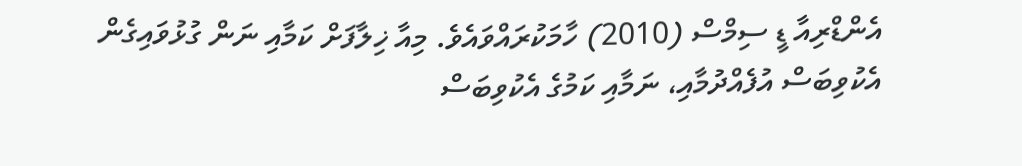އެންޑްރިއާ ޑީ ސިމްސް (2010) ހާމަކުރައްވައެވެ. މިއާ ޚިލާފަށް ކަމާއި ނަން ގުޅުވައިގެން އެކުވިބަސް އުފެއްދުމާއި، ނަމާއި ކަމުގެ އެކުވިބަސް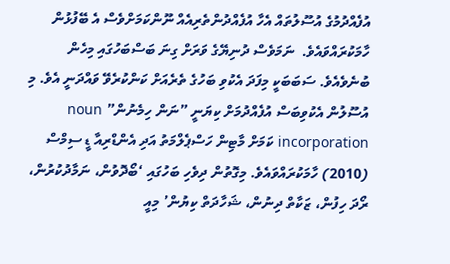އުފެއްދުމުގެ އުސޫލުތައް އެހާ އުފެއްދުންތެރިއެއް ނޫންކަމަށްވެސް އެ ބޭފުޅުން ހާމަކުރައްވައެވެ.  ނަމަވެސް ދުނިޔޭގެ ވަރަށް ގިނަ ބަސްބަހުގައި މިހެން ބުނެވެއެވެ. ސަބަބަކީ މިފަދަ އެކުވި ބަހުގެ ތެރެއަށް ކަންކުރެވޭ ވައްދަނީ އެވެ. މި އުސޫލުން އެކުވިބަސް އުފެއްދުމަށް ކިޔަނީ ”ނަން ހިމެނުން” noun incorporation ކަމަށް މާޓިން ހަސްޕެލްމަތު އަދި އެންޑްރިއާ ޑީ ސިމްސް (2010) ހާމަކުރައްވައެވެ. މިގޮތުން ދިވެހި ބަހުގައި ‘ބޯދޮވުން، ނަމާދުކުރުން، ރޯދަ ހިފުން، ޒަކާތް ދިނުން، ޝަހާދަތް ކިޔުން’ މިއީ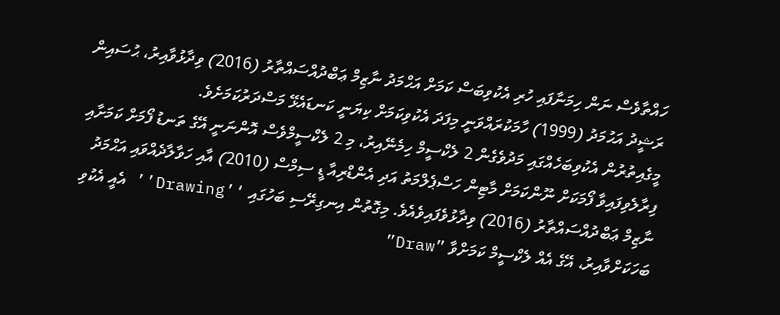ހައްތާވެސް ނަން ހިމަނާފައި ހުރި އެކުވިބަސް ކަމަށް އަޙްމަދު ނާޒިމް ޢަބްދުއްސައްތާރު (2016) ވިދާޅުވާއިރު، ޙުސައިން ރަޝީދު އަޙުމަދު (1999) ހާމަކުރައްވަނީ މިފަދަ އެކުވިކަމަށް ކިޔަނީ ކަނޑައެޅޭ މަސްދަރުކަމަށެވެ.
މީގެއިތުރުން އެކުވިބަހެއްގައި މަދުވެގެން 2 ލެކްސީމް ހިމެނޭއިރު، މި 2 ލެކްސީމްވެސް އޮންނަނީ އޭގެ ތަނޑު ފޯމަށް ކަމަށާއި ފިރާލެވިފައިވާ ފޯމަކަށް ނޫންކަމަށް މާޓިން ހަސްޕެލްމަތު އަދި އެންޑްރިއާ ޑީ ސިމްސް (2010) އާއި ހަވާލާދެއްވައި އަޙްމަދު ނާޒިމް ޢަބްދުއްސައްތާރު (2016) ވިދާޅުވެފައިވެއެވެ. މިގޮތުން އިނގިރޭސި ބަހުގައި ‘’Drawing’’ އެއީ އެކުވި ބަހަކަށްވާއިރު، އޭގެ އެއް ލެކްސީމް ކަމަށްވާ ”Draw”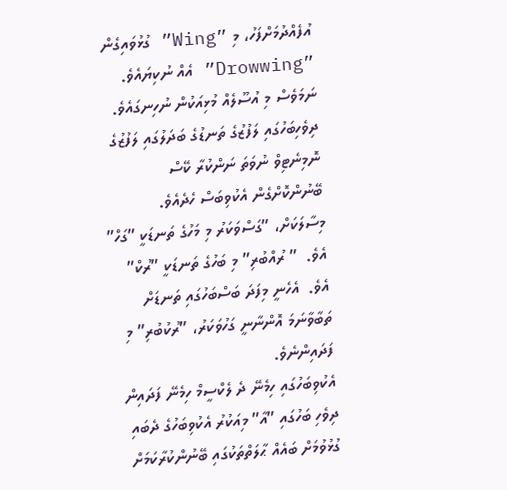އުފެއްދުމަށްފަހު، މި ”Wing” ގުޅުވައިގެން  ”Drowwing” އެއް ނުކިޔައެވެ. ނަމަވެސް މި އުސޫލެއް މުޅިއަކުން ނުހިނގައެވެ. ދިވެހިބަހުގައި ލަފުޒުގެ ތަނޑުގެ ބަދަލުގައި ލަފުޒުގެ ނޮމިނެޓިވް ނުވަތަ ނަންކުރާ ކޭސް ބޭނުންކޮށްގެން އެކުވިބަސް ހެދެއެވެ. މިސާލަކަށް، ”ގަސްވަކަރު މި މަހުގެ ތަނޑަކީ ”ގަހް” އެވެ.  ” ރުއްބުރި” މި ބަހުގެ ތަނޑަކީ ”ރުކް” އެވެ.  އެހެނީ މިފަދަ ބަސްބަހުގައި ތަނޑަށް ތަބާވާނަމަ އޮންނާނީ ގަހުވަކަރު، ”ރުކުބުރި” މި ފަދައިންނެވެ.
އެކުވިބަހުގައި ހިމެނޭ ދެ ލެކްސީމް ހިމެނޭ ފަދައިން ދިވެހި ބަހުގައި ”އާ” މިއަކުރު އެކުވިބަހުގެ ދެބައި ގުޅުވުމަށް ބައެއް ޙާލަތްތަކުގައި ބޭނުންކުރާކަމަށް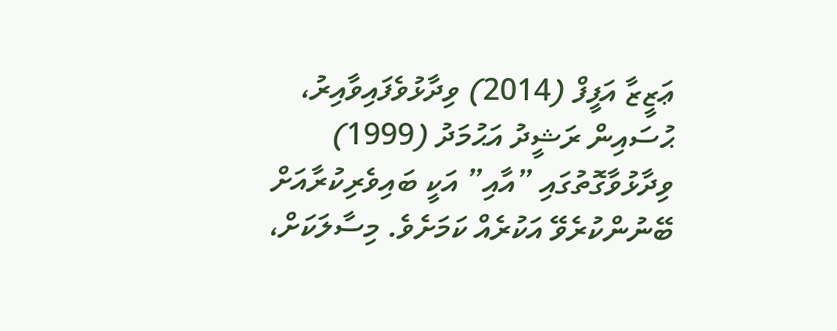ޢަޒީޒާ އަފީފް (2014) ވިދާޅުވެފައިވާއިރު، ޙުސައިން ރަޝީދު އަޙުމަދު (1999) ވިދާޅުވާގޮތުގައި ”އާއި” އަކީ ބައިވެރިކުރާއަށް ބޭނުންކުރެވޭ އަކުރެއް ކަމަށެވެ. މިސާލަކަށް،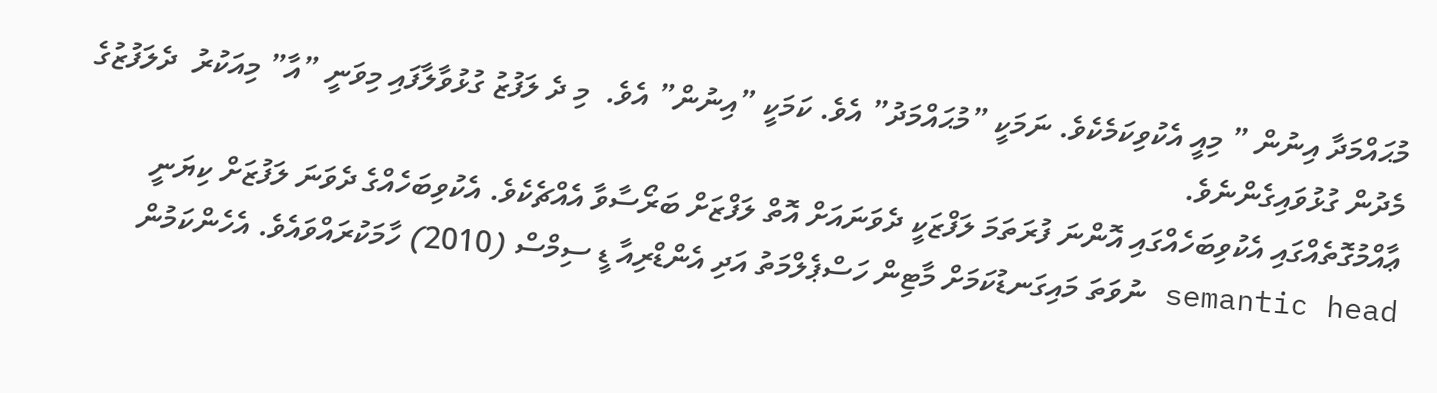މުޙައްމަދާ އިނުން ” މިއީ އެކުވިކަމެކެވެ. ނަމަކީ ”މުޙައްމަދު” އެވެ. ކަމަކީ ”އިނުން” އެވެ.  މި ދެ ލަފުޒު ގުޅުވާލާފައި މިވަނީ ”އާ” މިއަކުރު  ދެލަފުޒުގެ މެދުން ގުޅުވައިގެންނެވެ.
ޢާއްމުގޮތެއްގައި އެކުވިބަހެއްގައި އޮންނަ ފުރަތަމަ ލަފްޒަކީ ދެވަނައަށް އޮތް ލަފްޒަށް ބަރޯސާވާ އެއްޗެކެވެ. އެކުވިބަހެއްގެ ދެވަނަ ލަފުޒަށް ކިޔަނީ semantic head ނުވަތަ މައިގަނޑުކަމަށް މާޓިން ހަސްޕެލްމަތު އަދި އެންޑްރިއާ ޑީ ސިމްސް (2010) ހާމަކުރައްވައެވެ. އެހެންކަމުން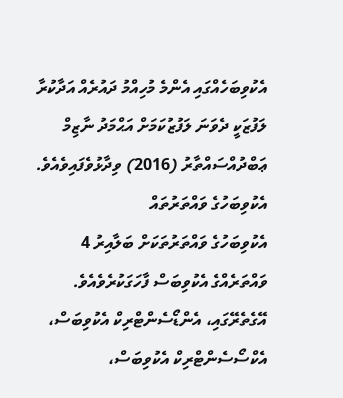އެކުވިބަހެއްގައި އެންމެ މުހިއްމު ދައުރެއް އަދާކުރާ ލަފުޒަކީ ދެވަނަ ލަފުޒުކަމަށް އަޙްމަދު ނާޒިމް ޢަބްދުއްސައްތާރު (2016) ވިދާޅުވެފައިވެއެވެ.
އެކުވިބަހުގެ ވައްތަރުތައް
އެކުވިބަހުގެ ވައްތަރުތަކަށް ބަލާއިރު 4 ވައްތަރެއްގެ އެކުވިބަސް ފާހަގަކުރެވެއެވެ. އޭގެތެރޭގައި، އެންޑޯސެންޓްރިކް އެކުވިބަސް، އެކްސޯސެންޓްރިކް އެކުވިބަސް،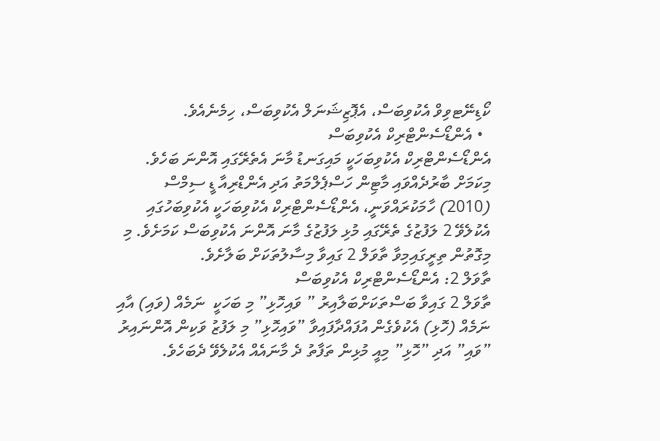ކޯޑިނޭޓވިވް އެކުވިބަސް، އެޕޮޒިޝަނަލް އެކުވިބަސް، ހިމެނެއެވެ.
  • އެންޑޯސެންޓްރިކް އެކުވިބަސް
އެންޑޯސެންޓްރިކް އެކުވިބަހަކީ މައިގަނޑު މާނަ އެތެރޭގައި އޮންނަ ބަހެވެ. މިކަމަށް ބާރުދެއްވައި މާޓިން ހަސްޕެލްމަތު އަދި އެންޑްރިއާ ޑީ ސިމްސް (2010) ހާމަކުރައްވަނީ، އެންޑޯސެންޓްރިކް އެކުވިބަހަކީ އެކުވިބަހުގައި އެކުލެވޭ 2 ލަފުޒުގެ ތެރޭގައި މުޅި ލަފުޒުގެ މާނަ އޮންނަ އެކުވިބަސް ކަމަށެވެ. މި މިގޮތުން ތިރީގައިމިވާ ތާވަލް 2 ގައިވާ މިސާލުތަކަށް ބަލާށެވެ.
ތާވަލް 2: އެންޑޯސެންޓްރިކް އެކުވިބަސް
ތާވަލް 2 ގައިވާ ބަސްތަކަށްބަލާއިރު ” ވައިހޮޅި” މި ބަހަކީ  ނަމެއް (ވައި) އާއި ނަމެއް (ހޮޅި) އެކުވެގެން އުފައްދާފައިވާ ”ވައިހޮޅި” މި ލަފުޒު ވަކިން އޮންނައިރު ”ވައި” އަދި ”ހޮޅި” މިއީ މުޅިން ތަފާތު ދެ މާނައެއް އެކުލެވޭ ދެބަހެވެ.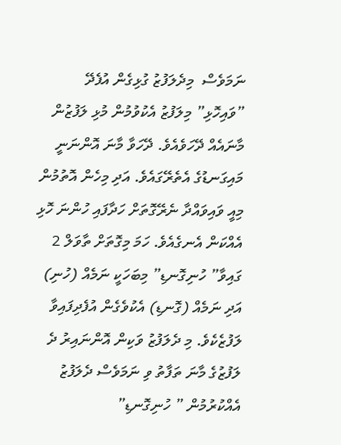ނަމަވެސް  މިދެލަފުޒު ގުޅިގެން އުފެދޭ ”ވައިހޮޅި” މިލަފުޒު އެކުވުމުން މުޅި ލަފުޒުން މާނައެއް ދޭހަވެއެވެ. ދޭހަވާ މާނަ އޮންނަނީ މައިގަނޑުގެ އެތެރޭގައެވެ. އަދި މިހެން އޮތުމުން މިއީ ވައިވައްދާ ނެރޭގޮތަށް ހަދާފައި ހުންނަ ހޮޅި އެއްކަން އެނގެއެވެ. ހަމަ މިގޮތަށް ތާވަލް 2 ގައިވާ” ހުނިގޮނޑި” މިބަހަކީ ނަމެއް (ހުނި) އަދި ނަމެއް (ގޮނޑި) އެކުވެގެން އުފެދިފައިވާ ލަފުޒެކެވެ. މި ދެލަފުޒު ވަކިން އޮންނައިރު ދެ ލަފުޒުގެ މާނަ ތަފާތު ވި ނަމަވެސް ދެލަފުޒު އެއްކުރުމުން ” ހުނިގޮނޑި”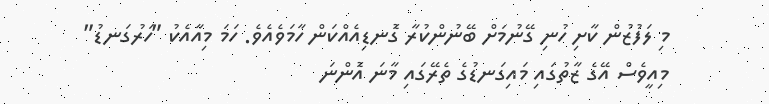މި ލަފުޒުން ކާށި ހުނި ގޭނުމަށް ބޭނުންކުރާ ގޮނޑިއެއްކަން ހާމަވެއެވެ. ހަމަ މިއާއެކު ”ހަރުގަނޑު” މިއީވެސް އޭގެ ޒާތުގައި މައިގަނޑުގެ ތެރޭގައި މާނަ އޮންނަ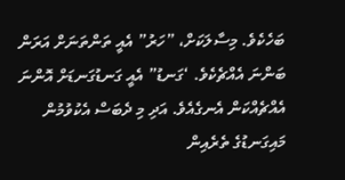ބަހެކެވެ. މިސާލަކަށް، ”ހަރު” އެއީ ތަންތަނަށް އަރަން ބަންނަ އެއްޗެކެވެ. ‘ގަނޑު” އެއީ ގަނޑުގަނޑަށް އޮންނަ އެއްޗެއްކަން އެނގެއެވެ. އަދި މި ދެބަސް އެކުވުމުން މައިގަނޑުގެ ތެރެއިން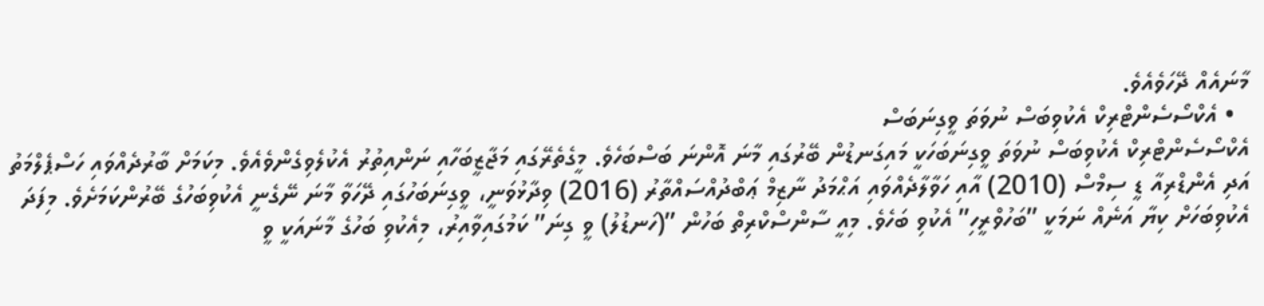މާނައެއް ދޭހަވެއެވެ.
  • އެކްސޯސެންޓްރިކް އެކުވިބަސް ނުވަތަ ވީގިނަބަސް
އެކްސޯސެންޓްރިކް އެކުވިބަސް ނުވަތަ ވީގިނަބަހަކީ މައިގަނޑުން ބޭރުގައި މާނަ އޮންނަ ބަސްބަހެވެ. މީގެތެރޭގައި މަޖާޒީބަހާއި ނަންއިތުރު އެކުލެވިގެންވެއެވެ. މިކަމަށް ބާރުދެއްވައި ހަސްޕެލްމަތު އަދި އެންޑްރިއާ ޑީ ސިމްސް (2010) އާއި ހަވާލާދެއްވައި އަޙްމަދު ނާޒިމް ޢަބްދުއްސައްތާރު (2016) ވިދާޅުވަނީ، ވީގިނަބަހުގައި ދޭހަވާ މާނަ ނޭގެނީ އެކުވިބަހުގެ ބޭރުންކަމަށެވެ. މިފަދަ އެކުވިބަހަށް ކިޔާ އަނެއް ނަމަކީ ”ބަހުވްރީހި” އެކުވި ބަހެވެ. މިއީ ސާންސްކްރިތް ބަހުން ”(ހަނޑުލު) ވީ ގިނަ” ކަމުގައިވާއިރު، މިއެކުވި ބަހުގެ މާނައަކީ ވީ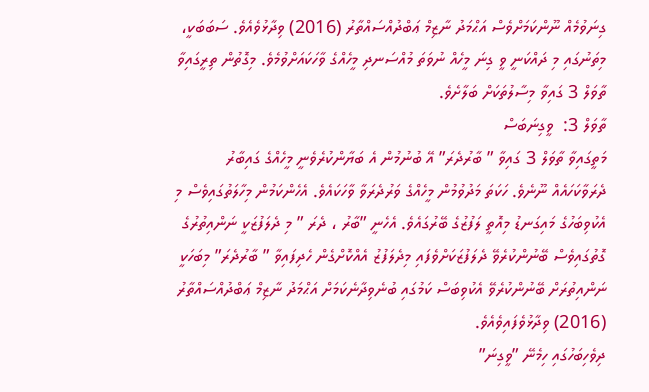ގިނަވުމެއް ނޫންކަމަށްވެސް އަޙްމަދު ނާޒިމް ޢަބްދުއްސައްތާރު (2016) ވިދާޅުވެއެވެ. ސަބަބަކީ، މިތަނުގައި މި ދައްކަނީ ވީ ގިނަ މީހެއް ނުވަތަ މުއްސަނދި މީހެއްގެ ވާހަކައަށްވުމެވެ. މިގޮތުން ތިރީގައިވާ ތާވަލް 3 ގައިވާ މިސާލުތަކަށް ބަލާށެވެ.
ތާވަލް 3:  ވީގިނަބަސް
މަތީގައިވާ ތާވަލް 3 ގައިވާ ” ބާރުދެރަ” އޭ ބުނުމުން އެ ބަޔާންކުރެވެނީ މީހެއްގެ ގައިބާރު ދެރަވާކަހައެއް ނޫނެވެ. ހަކަތަ މަދުވުމުން މީހެއްގެ ވަރުދެރަވާ ވާހަކައެވެ. އެހެންކަމުން މިހާލަތުގައިވެސް މި އެކުވިބަހުގެ މައިގަނޑު މިއޮތީ ލަފުޒުގެ ބޭރުގައެވެ. އެހެނީ ”ބާރު ، ދެރަ ” މި ދެލަފުޒަކީ ނަންއިތުރުގެ ގޮތުގައިވެސް ބޭނުންކުރެވޭ ދެލަފުޒަކަށްވެފައި މިދެލަފުޒު އެއްކޮށްގެން ހެދިފައިވާ ” ބާރުދެރަ” މިބަހަކީ ނަންއިތުރަށް ބޭނުންކުރެވޭ އެކުވިބަސް ކަމުގައި ބުނެވިދާނެކަމަށް އަޙްމަދު ނާޒިމް ޢަބްދުއްސައްތާރު (2016) ވިދާޅުވެފައިވެއެވެ.
ދިވެހިބަހުގައި ހިމެނޭ ”ވީގިނަ”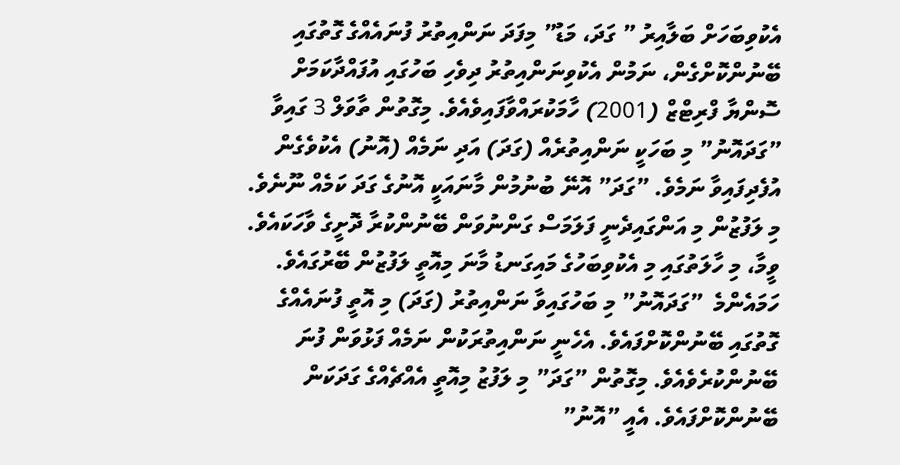އެކުވިބަހަށް ބަލާއިރު ” ގަދަ، މަޑު” މިފަދަ ނަންއިތުރު ފުނައެއްގެ ގޮތުގައި ބޭނުންކޮށްގެން، ނަމުން އެކުވިނަންއިތުރު ދިވެހި ބަހުގައި އުފައްދާކަމަށް ސޮންޔާ ފްރިޓްޒް (2001) ހާމަކުރައްވާފައިވެއެވެ. މިގޮތުން ތާވަލް 3 ގައިވާ ”ގަދައޮނު” މި ބަހަކީ ނަންއިތުރެއް (ގަދަ) އަދި ނަމެއް (އޮނު) އެކުވެގެން އުފެދިފައިވާ ނަމެވެ. ”ގަދަ” އޮނޭ ބުނުމުން މާނައަކީ އޮނުގެ ގަދަ ކަމެއް ނޫނެވެ. މި ލަފުޒުން މި އަންގައިދެނީ ފަލަމަސް ގަންނުވަން ބޭނުންކުރާ ދޮށީގެ ވާހަކައެވެ. ވީމާ، މި ހާލަތުގައި މި އެކުވިބަހުގެ މައިގަނޑު މާނަ މިއޮތީ ލަފުޒުން ބޭރުގައެވެ. ހަމައެންމެ  ”ގަދައޮނު” މި ބަހުގައިވާ ނަންއިތުރު (ގަދަ) މި އޮތީ ފުނައެއްގެ ގޮތުގައި ބޭނުންކޮށްފައެވެ. އެހެނީ ނަންއިތުރަކުން ނަމެއް ފަޅުވަން ފުނަ ބޭނުންކުރެވެއެވެ. މިގޮތުން ”ގަދަ” މި ލަފުޒު މިއޮތީ އެއްޗެއްގެ ގަދަކަން ބޭނުންކޮށްފައެވެ. އެއީ ”އޮނު”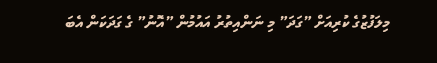މިލަފުޒުގެ ކުރިއަށް ”ގަދަ” މި ނަންއިތުރު އައުމުން ”އޮނު” ގެ ގަދަކަން އެބަ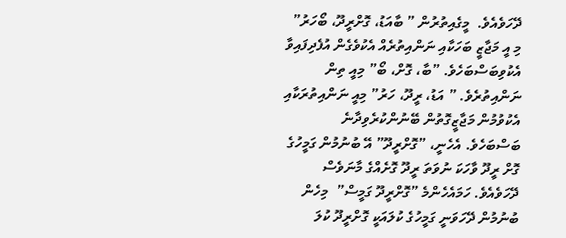ދޭހަވެއެވެ.  މީގެއިތުރުން ” ބާއަޑު، ގޮށްރީދޫ، ބޯހަރު” މި އީ މަޖާޒީ ބަހަކާއި ނަންއިތުރެއް އެކުވެގެން އުފެދިފައިވާ އެކުވިބަސްބަހެވެ. ”ބާ، ގޮށް، ބޯ” މިއީ ތިން ނަންއިތުރެވެ. ” އަޑު، ރީދޫ، ހަރު” މިއީ ނަންއިތުރަކާއި އެކުވުމުން މަޖާޒީގޮތުން ބޭނުންކުރެވިދާނެ ބަސްބަހެވެ. އެހެނީ، ”ގޮށްރީދޫ” އޭ ބުނުމުން ގަމީހުގެ ގޮށް ރީދޫ ވާހަކަ ނުވަތަ ރީދޫ ގޮށެއްގެ މާނަވެސް ދޭހަވެއެވެ. ހަމައެހެންމެ ”ގޮށްރީދޫ ގަމީސް”  މިހެން ބުނުމުން ދޭހަވަނީ ގަމީހުގެ ކުލައަކީ ގޮށްރީދޫ ކުލަ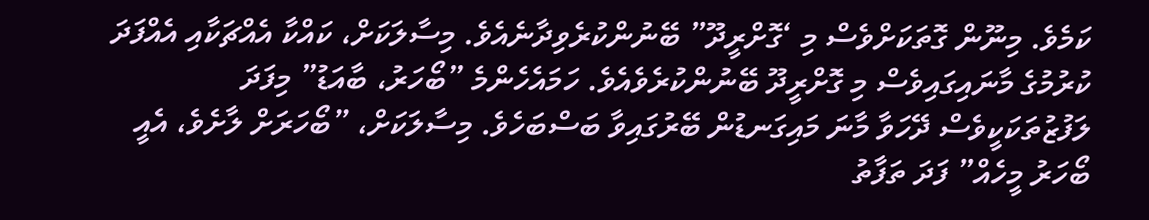ކަމެވެ. މިނޫން ގޮތަކަށްވެސް މި ‘ގޮށްރީދޫ” ބޭނުންކުރެވިދާނެއެވެ. މިސާލަކަށް، ކައްކާ އެއްޗަކާއި އެއްފަދަ ކުރުމުގެ މާނައިގައިވެސް މި ގޮށްރީދޫ ބޭނުންކުރެވެއެވެ. ހަމައެހެންމެ ”ބޯހަރު، ބާއަޑު” މިފަދަ ލަފުޒުތަކަކީވެސް ދޭހަވާ މާނަ މައިގަނޑުން ބޭރުގައިވާ ބަސްބަހެވެ. މިސާލަކަށް، ”ބޯހަރަށް ލާށެވެ، އެއީ ބޯހަރު މީހެއް” ފަދަ ތަފާތު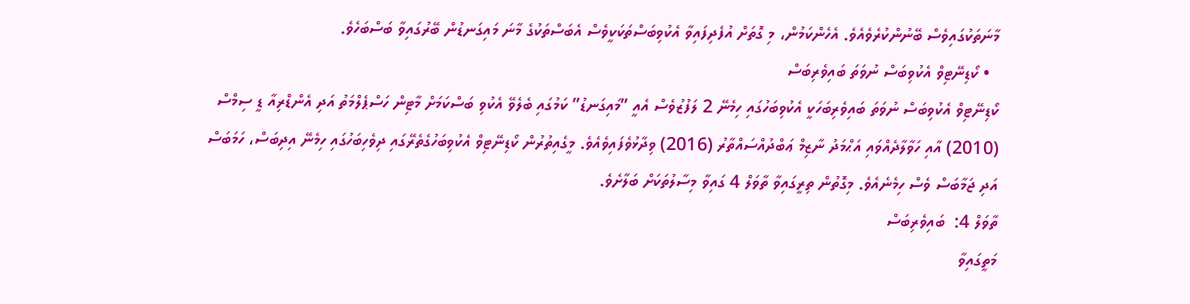މާނަތަކުގައިވެސް ބޭނުންކުރެވެއެވެ. އެހެންކަމުން، މި ގޮތަށް އުފެދިފައިވާ އެކުވިބަސްތަކަކީވެސް އެބަސްތަކުގެ މާނަ މައިގަނޑުން ބޭރުގައިވާ ބަސްބަހެވެ.
  • ކޯޑިނޭޓިވް އެކުވިބަސް ނުވަތަ ބައިވެރިބަސް
ކޯޑިނޭޓިވް އެކުވިބަސް ނުވަތަ ބައިވެރިބަހަކީ އެކުވިބަހުގައި ހިމެނޭ 2 ލަފުޒުވެސް އެއީ ”މައިގަނޑު” ކަމުގައި ބެލެވޭ އެކުވި ބަސްކަމަށް މާޓިން ހަސްޕެލްމަތު އަދި އެންޑްރިއާ ޑީ ސިމްސް (2010) އާއި ހަވާލާދެއްވައި އަޙްމަދު ނާޒިމް ޢަބްދުއްސައްތާރު (2016) ވިދާޅުވެފައިވެއެވެ. މީގެއިތުރުން ކޯޑިނޭޓިވް އެކުވިބަހުގެތެރޭގައި ދިވެހިބަހުގައި ހިމެނޭ އިދިބަސް، ހަމަބަސް އަދި ޖަމާބަސް ވެސް ހިމެނެއެވެ. މިގޮތުން ތިރީގައިވާ ތާވަލް 4 ގައިވާ މިސާލުތަކަށް ބަލާށެވެ.
ތާވަލް 4:  ބައިވެރިބަސް
މަތީގައިވާ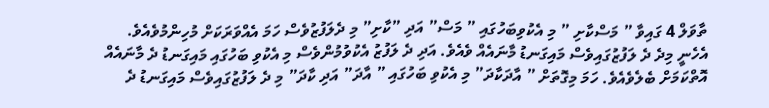ތާވަލް 4 ގައިވާ ” މަސްކާށި ” މި އެކުވިބަހުގައި ” މަސް” އަދި ”ކާށި” މި ދެލަފުޒުވެސް ހަމަ އެއްވަރަކަށް މުހިންމުވެއެވެ. އެހެނީ މިދެ ދެ ލަފުޒުގައިވެސް މައިގަނޑު މާނައެއް ވެއެވެ. އަދި ދެ ލަފުޒު އެކުވުމުންވެސް މި އެކުވި ބަހުގައި މައިގަނޑު ދެ މާނައެއް އޮތްކަމަށް ބެލެވެއެވެ. ހަމަ މިގޮތަށް ” އާދަކާދަ” މި އެކުވި ބަހުގައި ” އާދަ” އަދި ކާދަ” މި ދެ ލަފުޒުގައިވެސް މައިގަނޑު ދެ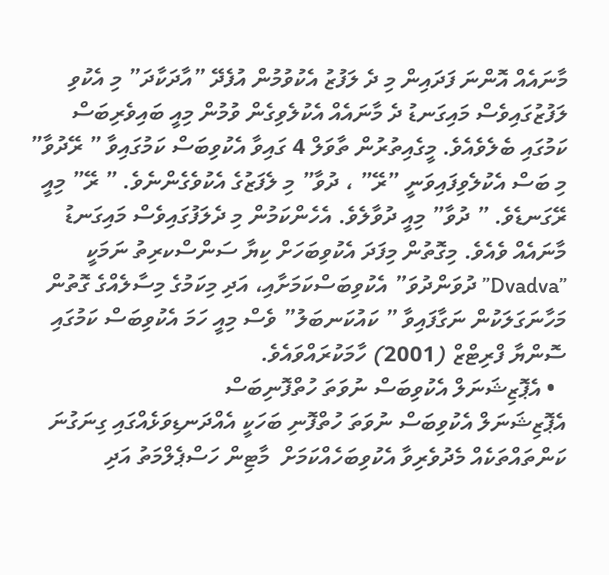މާނައެއް އޮންނަ ފަދައިން މި ދެ ލަފުޒު އެކުވުމުން އުފެދޭ ”އާދަކާދަ” މި އެކުވި ލަފުޒުގައިވެސް މައިގަނޑު ދެ މާނައެއް އެކުލެވިގެން ވުމުން މިއީ ބައިވެރިބަސް ކަމުގައި ބެލެވެއެވެ. މީގެއިތުރުން ތާވަލް 4 ގައިވާ އެކުވިބަސް ކަމުގައިވާ ” ރޭދުވާ” މި ބަސް އެކުލެވިފައިވަނީ ”ރޭ” ، ދުވާ” މި ލެފަޒުގެ އެކުވެގެންނެވެ. ” ރޭ” މިއީ ރޭގަނޑެވެ. ” ދުވާ” މިއީ ދުވާލެވެ. އެހެންކަމުން މި ދެލަފުގައިވެސް މައިގަނޑު މާނައެއް ވެއެވެ. މިގޮތުން މިފަދަ އެކުވިބަހަށް ކިޔާ ސަންސްކރިތު ނަމަކީ ”Dvadva” ދުވަންދުވަ” އެކުވިބަސްކަމަށާއި، އަދި މިކަމުގެ މިސާލެއްގެ ގޮތުން މަހާނަގަލަކުން ނަގާފައިވާ ” ކައުކަނބަލު” ވެސް މިއީ ހަމަ އެކުވިބަސް ކަމުގައި ސޮންޔާ ފްރިޓްޒް (2001) ހާމަކުރައްވައެވެ.
  • އެޕޮޒިޝަނަލް އެކުވިބަސް ނުވަތަ ހުތްފޮނިބަސް
އެޕޮޒިޝަނަލް އެކުވިބަސް ނުވަތަ ހުތްފޮނި ބަހަކީ އެއްދަނޑިވަޅެއްގައި ގިނަގުނަ ކަންތައްތަކެއް މެދުވެރިވާ އެކުވިބަހެއްކަމަށް  މާޓިން ހަސްޕެލްމަތު އަދި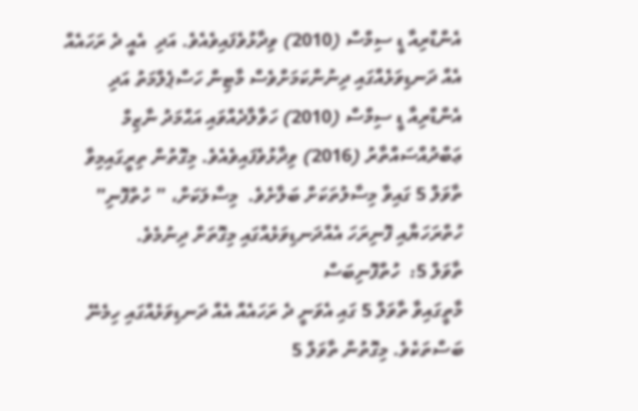އެންޑްރިއާ ޑީ ސިމްސް (2010) ވިދާޅުވެފައިވެއެވެ. އަދި  އެއީ ދެ ރަހައެއް އެއް ދަނޑިވަޅެއްގައި ދިނުންކަމަށްވެސް މާޓިން ހަސްޕެލްމަތު އަދި އެންޑްރިއާ ޑީ ސިމްސް (2010) ހަވާލާދެއްވައި އަޙްމަދު ނާޒިމް ޢަބްދުއްސައްތާރު (2016) ވިދާޅުވެފައިވެއެވެ. މިގޮތުން ތިރީގައިމިވާ ތާވަލް 5 ގައިވާ މިސާލުތަކަށް ބަލާށެވެ.  މިސާލަކަށް، ” ހުތްފޮނި” ހުތްރަހަޔާއި ފޮނިރަހަ އެއްދަނޑިވަޅެއްގައި މިގޮތަށް ދިނުމެވެ.
ތާވަލް 5:  ހުތްފޮނިބަސް
މާތީގައިވާ ތާވަލް 5 ގައި އެވަނީ ދެ ރަހައެއް އެއް ދަނޑިވަޅެއްގައި ހިމެނޭ ބަސްތަކެވެ. މިގޮތުން ތާވަލް 5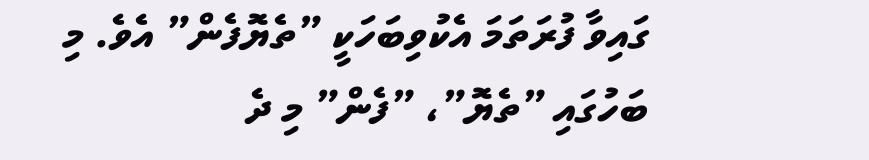ގައިވާ ފުރަތަމަ އެކުވިބަހަކީ ”ތެޔޮފެން” އެވެ. މި ބަހުގައި ”ތެޔޮ”، ”ފެން” މި ދެ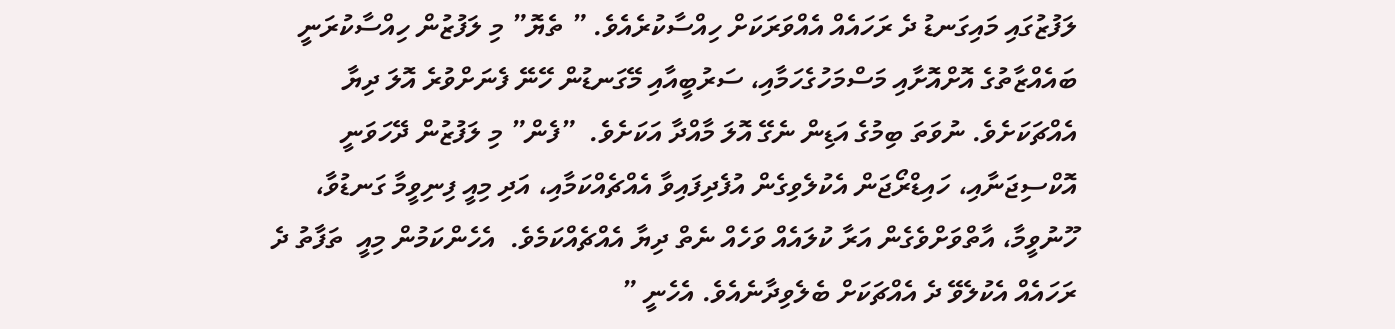ލަފުޒުގައި މައިގަނޑު ދެ ރަހައެއް އެއްވަރަކަށް ހިއްސާކުރެއެވެ. ” ތެޔޮ” މި ލަފުޒުން ހިއްސާކުރަނީ ބައެއްޒާތުގެ އޮށްއޮށާއި މަސްމަހުގެހަމާއި، ސަރުބީއާއި މޭގަނޑުން ހޭނޭ ފެނަށްވުރެ އޮލަ ދިޔާ އެއްޗަކަށެވެ. ނުވަތަ ބިމުގެ އަޑިން ނެގޭ އޮލަ މާއްދާ އަކަށެވެ.  ”ފެން” މި ލަފުޒުން ދޭހަވަނީ އޮކްސިޖަނާއި، ހައިޑްރޯޖަން އެކުލެވިގެން އުފެދިފައިވާ އެއްޗެއްކަމާއި، އަދި މިއީ ފިނިވީމާ ގަނޑުވާ، ހޫނުވީމާ، އާތްވަށްވެގެން އަރާ ކުލައެއް ވަހެއް ނެތް ދިޔާ އެއްޗެއްކަމެވެ.  އެހެންކަމުން މިއީ  ތަފާތު ދެ ރަހައެއް އެކުލެވޭ ދެ އެއްޗަކަށް ބެލެވިދާނެއެވެ. އެހެނީ ”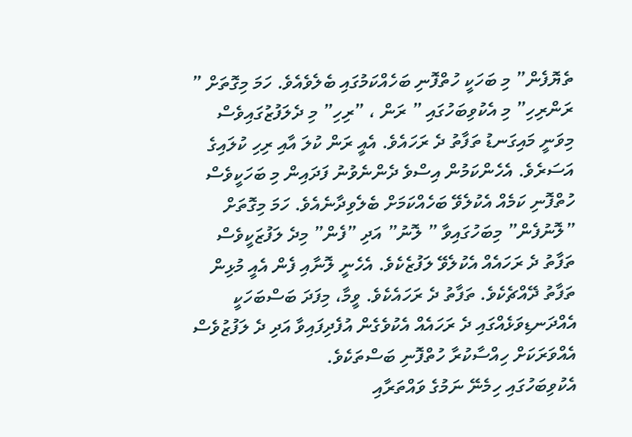ތެޔޮފެން” މި ބަހަކީ ހުތްފޮނި ބަހެއްކަމުގައި ބެލެވެއެވެ. ހަމަ މިގޮތަށް ” ރަންރިހި” މި އެކުވިބަހުގައި ” ރަން ، ”ރިހި” މި ދެލަފުޒުގައިވެސް މިވަނީ މައިގަނޑު ތަފާތު ދެ ރަހައެވެ. އެއީ ރަން ކުލަ އާއި ރިހި ކުލައިގެ އަސަރެވެ. އެހެންކަމުން އިސްވެ ދެންނެވުނު ފަދައިން މި ބަހަކީވެސް ހުތްފޮނި ކަމެއް އެކުލެވޭ ބަހެއްކަމަށް ބެލެވިދާނެއެވެ. ހަމަ މިގޮތަށް ”ލޮނުފެން” މިބަހުގައިވާ ” ލޮނު” އަދި ”ފެން” މިދެ ލަފުޒަކީވެސް ތަފާތު ދެ ރަހައެއް އެކުލެވޭ ލަފުޒެކެވެ. އެހެނީ ލޮނާއި ފެން އެއީ މުޅިން ތަފާތު ދޭއްޗެކެވެ. ތަފާތު ދެ ރަހައެކެވެ. ވީމާ، މިފަދަ ބަސްބަހަކީ އެއްދަނޑިވަޅެއްގައި ދެ ރަހައެއް އެކުވެގެން އުފެދިފައިވާ އަދި ދެ ލަފުޒުވެސް އެއްވަރަކަށް ހިއްސާކުރާ ހުތްފޮނި ބަސްތަކެވެ.
އެކުވިބަހުގައި ހިމެނޭ ނަމުގެ ވައްތަރާއި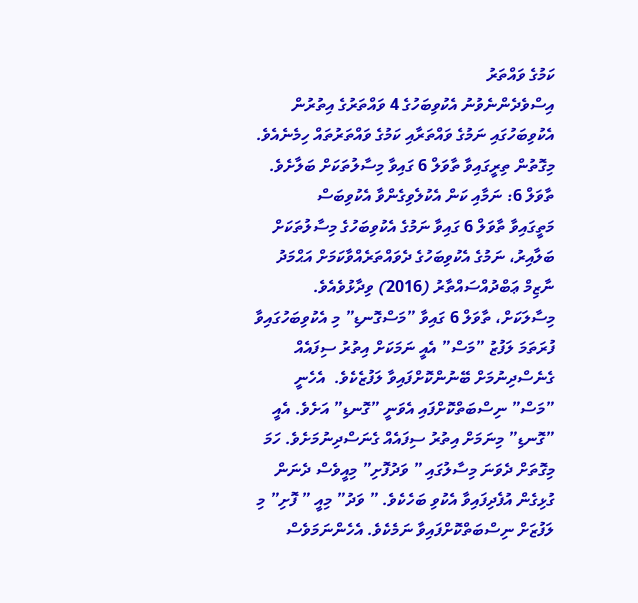ކަމުގެ ވައްތަރު
އިސްވެދެންނެވުނު އެކުވިބަހުގެ 4 ވައްތަރުގެ އިތުރުން އެކުވިބަހުގައި ނަމުގެ ވައްތަރާއި ކަމުގެ ވައްތަރުތައް ހިމެނެއެވެ. މިގޮތުން ތިރީގައިވާ ތާވަލް 6 ގައިވާ މިސާލުތަކަށް ބަލާށެވެ.
ތާވަލް 6: ނަމާއި ކަން އެކުލެވިގެންވާ އެކުވިބަސް
މަތީގައިވާ ތާވަލް 6 ގައިވާ ނަމުގެ އެކުވިބަހުގެ މިސާލުތަކަށް ބަލާއިރު، ނަމުގެ އެކުވިބަހުގެ ދެވައްތަރެއްވާކަމަށް އަޙްމަދު ނާޒިމް ޢަބްދުއްސައްތާރު (2016) ވިދާޅުވެއެވެ. މިސާލަކަށް، ތާވަލް 6 ގައިވާ ”މަސްގޮނޑި” މި އެކުވިބަހުގައިވާ ފުރަތަމަ ލަފުޒު ”މަސް” އެއީ ނަމަކަށް އިތުރު ސިފައެއް ގެނެސްދިނުމަށް ބޭނުންކޮށްފައިވާ ލަފުޒެކެވެ.  އެހެނީ ”މަސް” ނިސްބަތްކޮށްފައި އެވަނީ ”ގޮނޑި” އަށެވެ. އެއީ ”ގޮނޑި” މިނަމަށް އިތުރު ސިފައެއް ގެނަސްދިނުމަށެވެ. ހަމަ މިގޮތަށް ދެވަނަ މިސާލުގައި ” ވަދުފޮށި” މިއީވެސް ދެނަން ގުޅިގެން އުފެދިފައިވާ އެކުވި ބަހެކެވެ. ” ވަދު” މިއީ ” ފޮށި” މި ލަފުޒަށް ނިސްބަތްކޮށްފައިވާ ނަމެކެވެ. އެހެންނަމަވެސް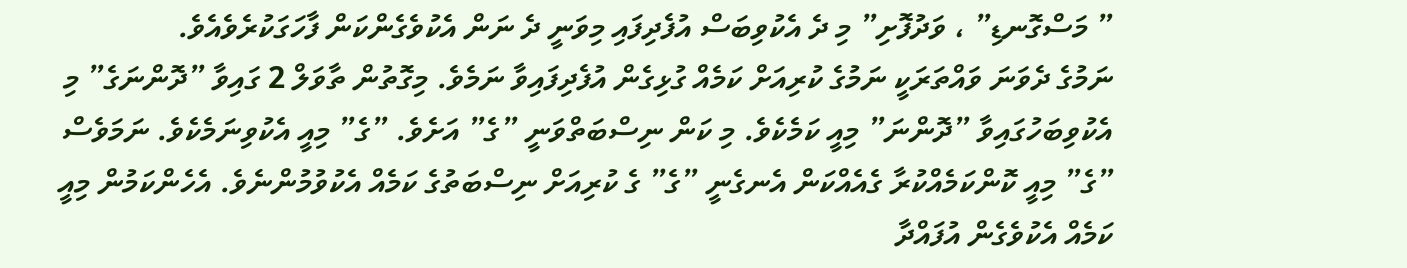” މަސްގޮނޑި” ، ވަދުފޮށި” މި ދެ އެކުވިބަސް އުފެދިފައި މިވަނީ ދެ ނަން އެކުވެގެންކަން ފާހަގަކުރެވެއެވެ.
ނަމުގެ ދެވަނަ ވައްތަރަކީ ނަމުގެ ކުރިއަށް ކަމެއް ގުޅިގެން އުފެދިފައިވާ ނަމެވެ. މިގޮތުން ތާވަލް 2 ގައިވާ ”ދޮންނަގެ” މި އެކުވިބަހުގައިވާ ”ދޮންނަ” މިއީ ކަމެކެވެ. މި ކަން ނިސްބަތްވަނީ ”ގެ” އަށެވެ. ”ގެ” މިއީ އެކުވިނަމެކެވެ. ނަމަވެސް ”ގެ” މިއީ ކޮންކަމެއްކުރާ ގެއެއްކަން އެނގެނީ ”ގެ” ގެ ކުރިއަށް ނިސްބަތުގެ ކަމެއް އެކުވުމުންނެވެ. އެހެންކަމުން މިއީ ކަމެއް އެކުވެގެން އުފައްދާ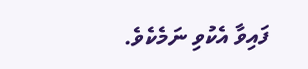ފައިވާ އެކުވި ނަމެކެވެ.